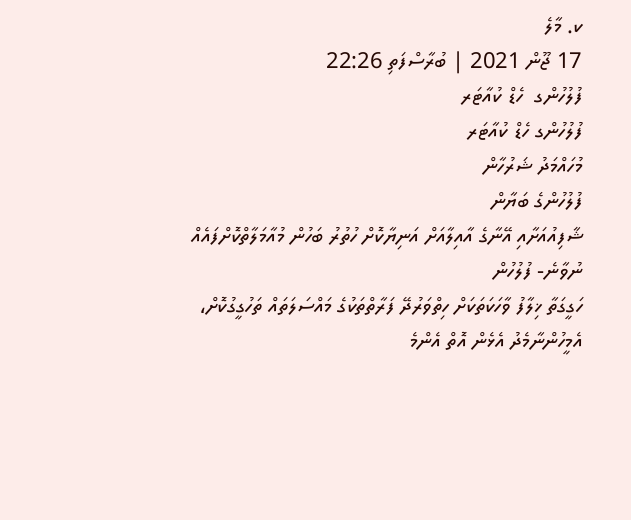ކ. މާލެ
17 ޖޫން 2021 | ބުރާސްފަތި 22:26
ފުލުހުންގ  ހެޑް ކުއާޓަރ
ފުލުހުންގ ހެޑް ކުއާޓަރ
މުހައްމަދު ޝަރުހާން
ފުލުހުންގެ ބަޔާން
ޝާފިއުއަށާއި އޭނާގެ އާއިލާއަށް އަނިޔާކޮށް ހުތުރު ބަހުން މުއާމަލާތްކޮށްފައެއް ނުވާނެ- ފުލުހުން
ހަގީގަތާ ޚިލާފު ވާހަކަތަކަށް ހިތްވަރުދޭ ފަރާތްތަކުގެ މައްސަލަތައް ތަހުގީގުކޮށް، އެމީހުންނާމެދު އެޅެން އޮތް އެންމެ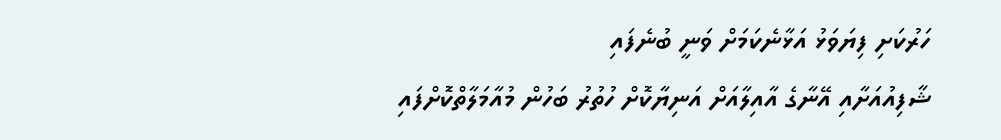ހަރުކަށި ފިޔަވަޅު އަޅާނެކަމަށް ވަނީ ބުނެފައި
ޝާފިއުއަށާއި އޭނާގެ އާއިލާއަށް އަނިޔާކޮށް ހުތުރު ބަހުން މުއާމަލާތްކޮށްފައި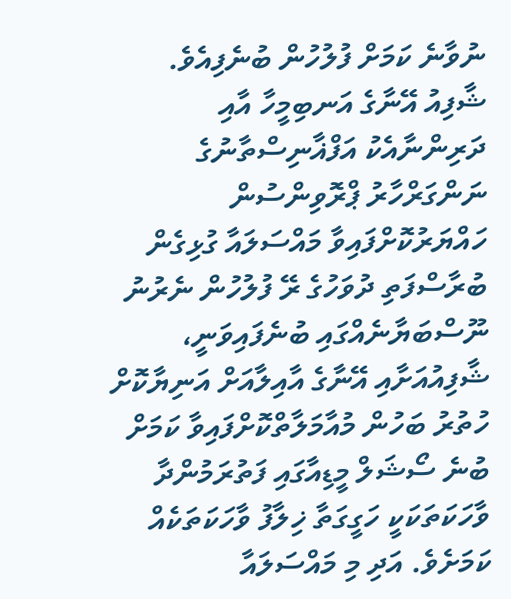ނުވާނެ ކަމަށް ފުލުހުން ބުނެފިއެވެ.
ޝާފިއު އޭނާގެ އަނބިމީހާ އާއި ދަރިންނާއެކު އަފްޣާނިސްތާނުގެ ނަންގަރްހާރު ޕްރޮވިންސުން ހައްޔަރުކޮށްފައިވާ މައްސަލައާ ގުޅިގެން ބުރާސްފަތި ދުވަހުގެ ރޭ ފުލުހުން ނެރުނު ނޫސްބަޔާނެއްގައި ބުނެފައިވަނީ، ޝާފިއުއަށާއި އޭނާގެ އާއިލާއަށް އަނިޔާކޮށް ހުތުރު ބަހުން މުއާމަލާތްކޮށްފައިވާ ކަމަށް ބުނެ ސޯޝަލް މީޑިއާގައި ފަތުރަމުންދާ ވާހަކަތަކަކީ ހަގީގަތާ ޚިލާފު ވާހަކަތަކެއް ކަމަށެވެ. އަދި މި މައްސަލައާ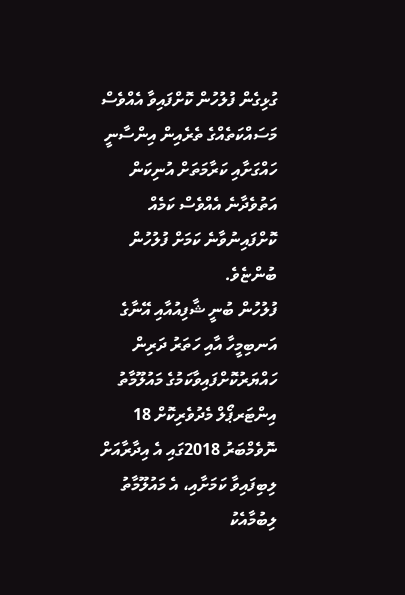ގުޅިގެން ފުލުހުން ކޮށްފައިވާ އެއްވެސް މަސައްކަތެއްގެ ތެރެއިން އިންސާނީ ހައްގަށާއި ކަރާމަތަށް އުނިކަން އަތުވެދާނެ އެއްވެސް ކަމެއް ކޮށްފައިނުވާނެ ކަމަށް ފުލުހުން ބުންޏެވެ.
ފުލުހުން ބުނީ ޝާފިއުއާއި އޭނާގެ އަނބިމީހާ އާއި ހަތަރު ދަރިން ހައްޔަރުކޮށްފައިވާކަމުގެ މައުލޫމާތު އިންޓަރޕޯލް މެދުވެރިކޮށް 18 ނޮވެމްބަރު 2018ގައި އެ އިދާރާއަށް ލިބިފައިވާ ކަމަށާއި، އެ މައުލޫމާތު ލިބުމާއެކު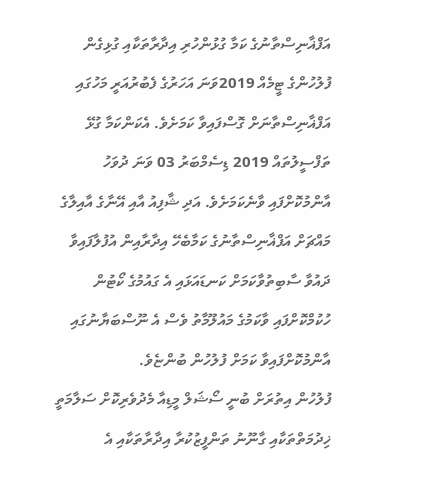އަފްޣާނިސްތާނުގެ ކަމާ ގުޅުންހުރި އިދާރާތަކާއި ގުޅިގެން ފުލުހުންގެ ޓީމެއް 2019ވަނަ އަހަރުގެ ފެބުރުއަރީ މަހުގައި އަފްޣާނިސްތާނަށް ގޮސްފައިވާ ކަމަށެވެ. އެކަންކަމާ ގުޅޭ ތަފްސީލުތައް 2019 ޑިސެމްބަރު 03 ވަނަ ދުވަހު އާންމުކޮށްފައި ވާނެކަމަށެވެ. އަދި ޝާފިއު އާއި އޭނާގެ އާއިލާގެ މައްޗަށް އަފްޣާނިސްތާނުގެ ކަމާބެހޭ އިދާރާއިން އުފުލާފައިވާ ދައުވާ ސާބިތުވާކަމަށް ކަނޑައަޅައި އެ ގައުމުގެ ކޯޓުން ހުކުމްކޮށްފައި ވާކަމުގެ މައުލޫމާތު ވެސް އެ ނޫސްބަޔާނުގައި އާންމުކޮށްފައިވާ ކަމަށް ފުލުހުން ބުންޏެވެ.
ފުލުހުން އިތުރަށް ބުނީ ސޯޝަލް މީޑިއާ މެދުވެރިކޮށް ސަލާމަތީ ޚިދުމަތްތަކާއި ގާނޫނު ތަންފީޒުކުރާ އިދާރާތަކާއި އެ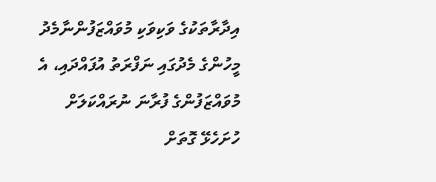އިދާރާތަކުގެ ވަކިވަކި މުވައްޒަފުންނާމެދު މީހުންގެ މެދުގައި ނަފްރަތު އުފައްދައި، އެ މުވައްޒަފުންގެ ފުރާނަ ނުރައްކަލަށް ހުށަހެޅޭ ގޮތަށް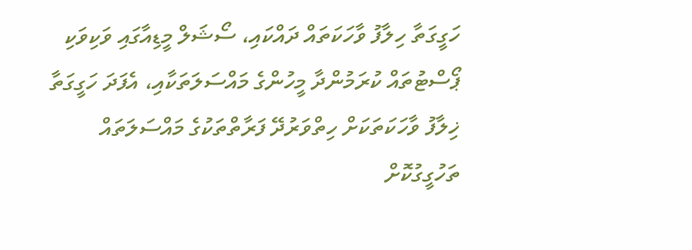ހަގީގަތާ ހިލާފު ވާހަކަތައް ދައްކައި، ސޯޝަލް މީޑިއާގައި ވަކިވަކި ޕޯސްޓުތައް ކުރަމުންދާ މީހުންގެ މައްސަލަތަކާއި، އެފަދަ ހަގީގަތާ ޚިލާފު ވާހަކަތަކަށް ހިތްވަރުދޭ ފަރާތްތަކުގެ މައްސަލަތައް ތަހުގީގުކޮށް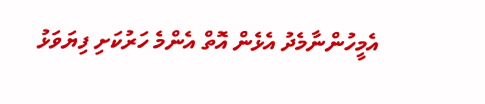އެމީހުންނާމެދު އެޅެން އޮތް އެންމެ ހަރުކަށި ފިޔަވަޅު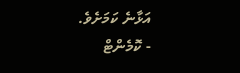އަޅާނެ ކަމަށެވެ.
- ކޮމެންޓް